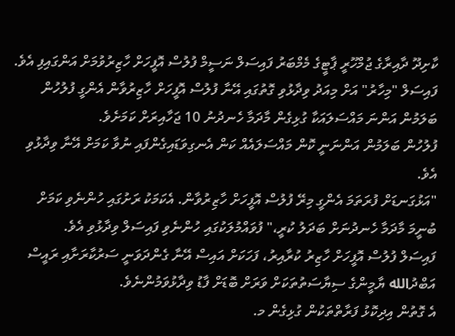ކާށިދޫ ދާއިރާގެ ޖުމްހޫރީ ޕާޓީގެ މެމްބަރު ފައިސަލް ނަސީމް ފުލުސް އޮފީހަށް ހާޒިރުވުމަށް އަންގައިފި އެވެ.
ފައިސަލް "މިހާރު" އަށް މިއަދު ވިދާޅުވި ގޮތުގައި އޭނާ ފުލުސް އޮފީހަށް ހާޒިރުވާން އެންގީ ފުލުހުން ބަލަމުން އަންނަ މައްސަލައަކާ ގުޅިގެން މާދަމާ ހެނދުނު 10 ޖަހާއިރަށް ކަމަށެވެ.
ފުލުހުން ބަލަމުން އަންނަނީ ކޮން މައްސަލައެއް ކަން އެނގިވަޑައިގެންފައި ނުވާ ކަމަށް އޭނާ ވިދާޅުވި އެވެ.
"އަޅުގަނޑަށް ފުރަތަމަ އެންގީ މިރޭ ފުލުސް އޮފީހަށް ހާޒިރުވާން. އެކަމަކު ރަށުގައި ހުންނެވި ކަމަށް ބުނީމަ މާދަމާ ހެނދުނަށް ބަދަލު ކުރީ،" ފުވައްމުލަކުގައި ހުންނެވި ފައިސަލް ވިދާޅުވި އެވެ.
ފައިސަލް ފުލުސް އޮފީހަށް ހާޒިރު ކުރާއިރު، ފަހަކަށް އައިސް އޭނާ ގެންދަވަނީ ސަރުކާރަށާއި ރައީސް އަބްދުالله ޔާމީންގެ ސިޔާސަތުތަކަށް ވަރަށް ބޮޑަށް ފާޑު ވިދާޅުވަމުންނެވެ.
އެ ގޮތުން އިދިކޮޅު ފަރާތްތަކުން ގުޅިގެން މ.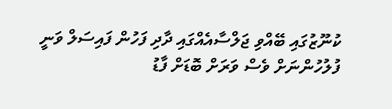ކުނޫޒުގައި ބޭއްވި ޖަލްސާއެއްގައި ދާދި ފަހުން ފައިސަލް ވަނީ ފުލުހުންނަށް ވެސް ވަރަށް ބޮޑަށް ފާޑު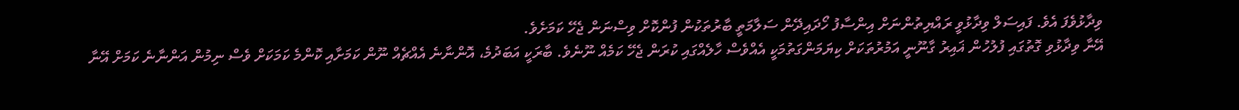ވިދާޅުވެފަ އެވެ. ފައިސަލް ވިދާޅުވީ ރައްޔިތުންނަށް އިންސާފު ހޯދައިދޭން ސަލާމަތީ ބާރުތަކުން ފުންކޮށް ވިސްނަން ޖެހޭ ކަމަށެވެ.
އޭނާ ވިދާޅުވި ގޮތުގައި ފުލުހުން ޣައިރު ގާނޫނީ އަމުރުތަކަށް ކިޔަމަންގަތުމަކީ އެއްވެސް ހާލެއްގައި ކުރަން ޖެހޭ ކަމެއް ނޫނެވެ. ބާރަކީ އަބަދުމެ، އޮންނާނެ އެއްޗެއް ނޫން ކަމަށާއި ކޮންމެ ކަމަކަށް ވެސް ނިމުން އަންނާނެ ކަމަށް އޭނާ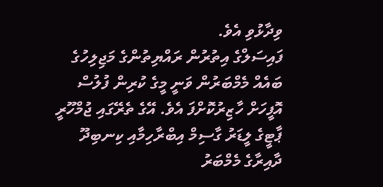ވިދާޅުވި އެވެ.
ފައިސަލްގެ އިތުރުން ރައްޔިތުންގެ މަޖިލިހުގެ ބައެއް މެމްބަރުން ވަނީ މީގެ ކުރިން ފުލުސް އޮފީހަށް ހާޒިރުކޮށްފަ އެވެ. އޭގެ ތެރޭގައި ޖުމްހޫރީ ޕާޓީގެ ލީޑަރު ގާސިމް އިބްރާހިމާއި ކިނބިދޫ ދާއިރާގެ މެމްބަރު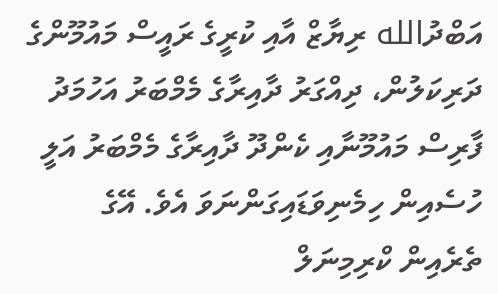އަބްދުالله ރިޔާޒް އާއި ކުރީގެ ރައީސް މައުމޫންގެ ދަރިކަލުން، ދިއްގަރު ދާއިރާގެ މެމްބަރު އަހުމަދު ފާރިސް މައުމޫނާއި ކެންދޫ ދާއިރާގެ މެމްބަރު އަލީ ހުސެއިން ހިމެނިވަޑައިގަންނަވަ އެވެ. އޭގެ ތެރެއިން ކްރިމިނަލް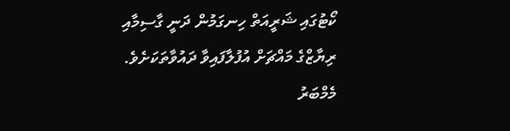ކޯޓުގައި ޝަރީއަތް ހިނގަމުން ދަނީ ގާސިމާއި ރިޔާޒްގެ މައްޗަށް އުފުލާފައިވާ ދައުވާތަކަށެވެ.
މެމްބަރު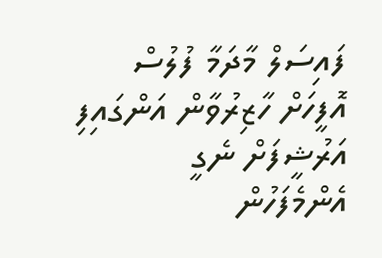ފައިސަލް މާދަމާ ފުލުސް އޮފީހަށް ހާޒިރުވާން އަންގައިފި
އަރުޝީފަށް ނެގީ
އެންމެފަހުން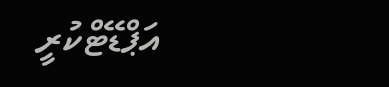އަޕްޑޭޓްކުރީ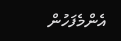އެންމެފަހުން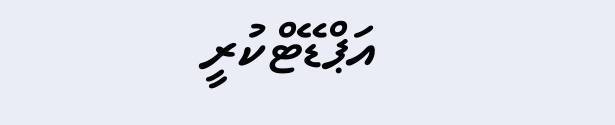އަޕްޑޭޓްކުރީ